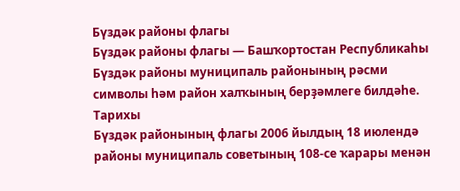Бүздәк районы флагы
Бүздәк районы флагы — Башҡортостан Республикаһы Бүздәк районы муниципаль районының рәсми символы һәм район халҡының берҙәмлеге билдәһе.
Тарихы
Бүздәк районының флагы 2006 йылдың 18 июлендә районы муниципаль советының 108-се ҡарары менән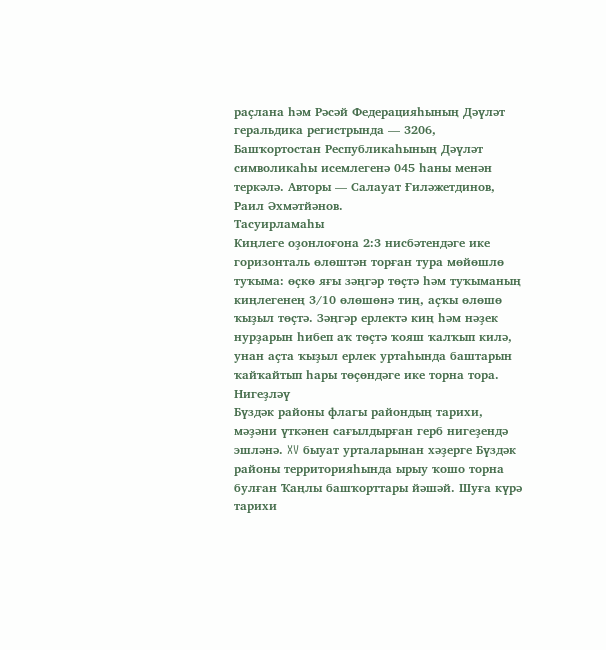раҫлана һәм Рәсәй Федерацияһының Дәүләт геральдика регистрында — 3206, Башҡортостан Республикаһының Дәүләт символикаһы исемлегенә 045 һаны менән теркәлә. Авторы — Салауат Ғиләжетдинов, Раил Әхмәтйәнов.
Тасуирламаһы
Киңлеге оҙонлоғона 2:3 нисбәтендәге ике горизонталь өлөштән торған тура мөйөшлө туҡыма: өҫкө яғы зәңгәр төҫтә һәм туҡыманың киңлегенең 3/10 өлөшөнә тиң, аҫҡы өлөшө ҡыҙыл төҫтә. Зәңгәр ерлектә киң һәм нәҙек нурҙарын һибеп аҡ төҫтә ҡояш ҡалҡып килә, унан аҫта ҡыҙыл ерлек уртаһында баштарын ҡайҡайтып һары төҫөндәге ике торна тора.
Нигеҙләү
Бүздәк районы флагы райондың тарихи, мәҙәни үткәнен сағылдырған герб нигеҙендә эшләнә. XV быуат урталарынан хәҙерге Бүздәк районы территорияһында ырыу ҡошо торна булған Ҡаңлы башҡорттары йәшәй. Шуға күрә тарихи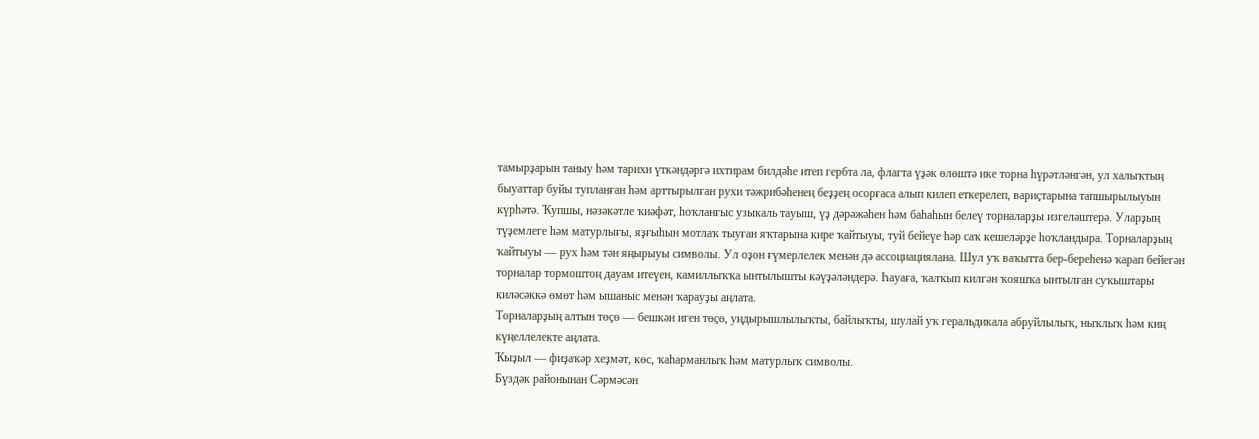тамырҙарын таныу һәм тарихи үткәндәргә ихтирам билдәһе итеп гербта ла, флагта үҙәк өлөштә ике торна һүрәтләнгән, ул халыҡтың быуаттар буйы тупланған һәм арттырылған рухи тәжрибәһенең беҙҙең осорғаса алып килеп еткерелеп, вариҫтарына тапшырылыуын күрһәтә. Ҡупшы, нәзәкәтле ҡиәфәт, һоҡланғыс узыкаль тауыш, үҙ дәрәжәһен һәм баһаһын белеү торналарҙы изгеләштерә. Уларҙың түҙемлеге һәм матурлығы, яҙғыһын мотлаҡ тыуған яҡтарына кире ҡайтыуы, туй бейеүе һәр саҡ кешеләрҙе һоҡландыра. Торналарҙың ҡайтыуы — рух һәм тән яңырыуы символы. Ул оҙон ғүмерлелек менән дә ассоциациялана. Шул уҡ ваҡытта бер-береһенә ҡарап бейегән торналар тормоштоң дауам итеүен, камиллыҡҡа ынтылышты кәүҙәләндерә. Һауаға, ҡалҡып килгән ҡояшҡа ынтылған суҡыштары киләсәккә өмөт һәм ышаныс менән ҡарауҙы аңлата.
Торналарҙың алтын төҫө — бешкән иген төҫө, уңдырышлылыҡты, байлыҡты, шулай уҡ геральдикала абруйлылыҡ, ныҡлыҡ һәм киң күңеллелекте аңлата.
Ҡыҙыл — фиҙаҡәр хеҙмәт, көс, ҡаһарманлыҡ һәм матурлыҡ символы.
Бүздәк районынан Сәрмәсән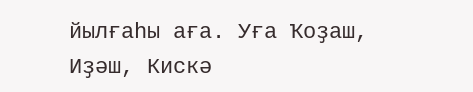йылғаһы аға. Уға Ҡоҙаш, Иҙәш, Кискә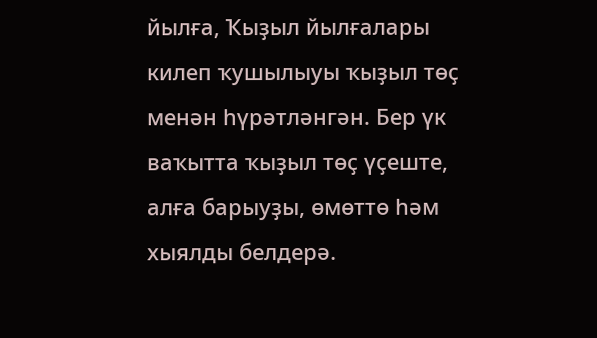йылға, Ҡыҙыл йылғалары килеп ҡушылыуы ҡыҙыл төҫ менән һүрәтләнгән. Бер үк ваҡытта ҡыҙыл төҫ үҫеште, алға барыуҙы, өмөттө һәм хыялды белдерә.